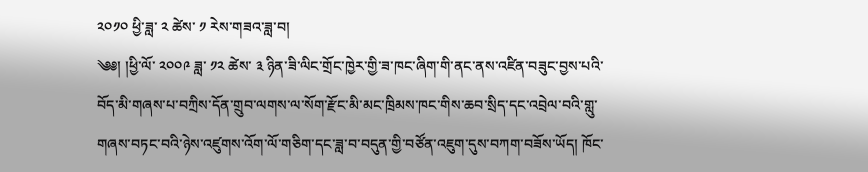༢༠༡༠ ཕྱི་ཟླ་ ༢ ཚེས་ ༡ རེས་གཟའ་ཟླ་བ།
༄༅། །ཕྱི་ལོ་ ༢༠༠༩ ཟླ་ ༡༢ ཚེས་ ༣ ཉིན་ཟི་ལིང་གྲོང་ཁྱེར་གྱི་ཟ་ཁང་ཞིག་གི་ནང་ནས་འཛིན་བཟུང་བྱས་པའི་བོད་མི་གཞས་པ་བཀྲིས་དོན་གྲུབ་ལགས་ལ་སོག་རྫོང་མི་མང་ཁྲིམས་ཁང་གིས་ཆབ་སྲིད་དང་འབྲེལ་བའི་གླུ་གཞས་བཏང་བའི་ཉེས་འཛུགས་འོག་ལོ་གཅིག་དང་ཟླ་བ་བདུན་གྱི་བཙོན་འཇུག་དུས་བཀག་བཟོས་ཡོད། ཁོང་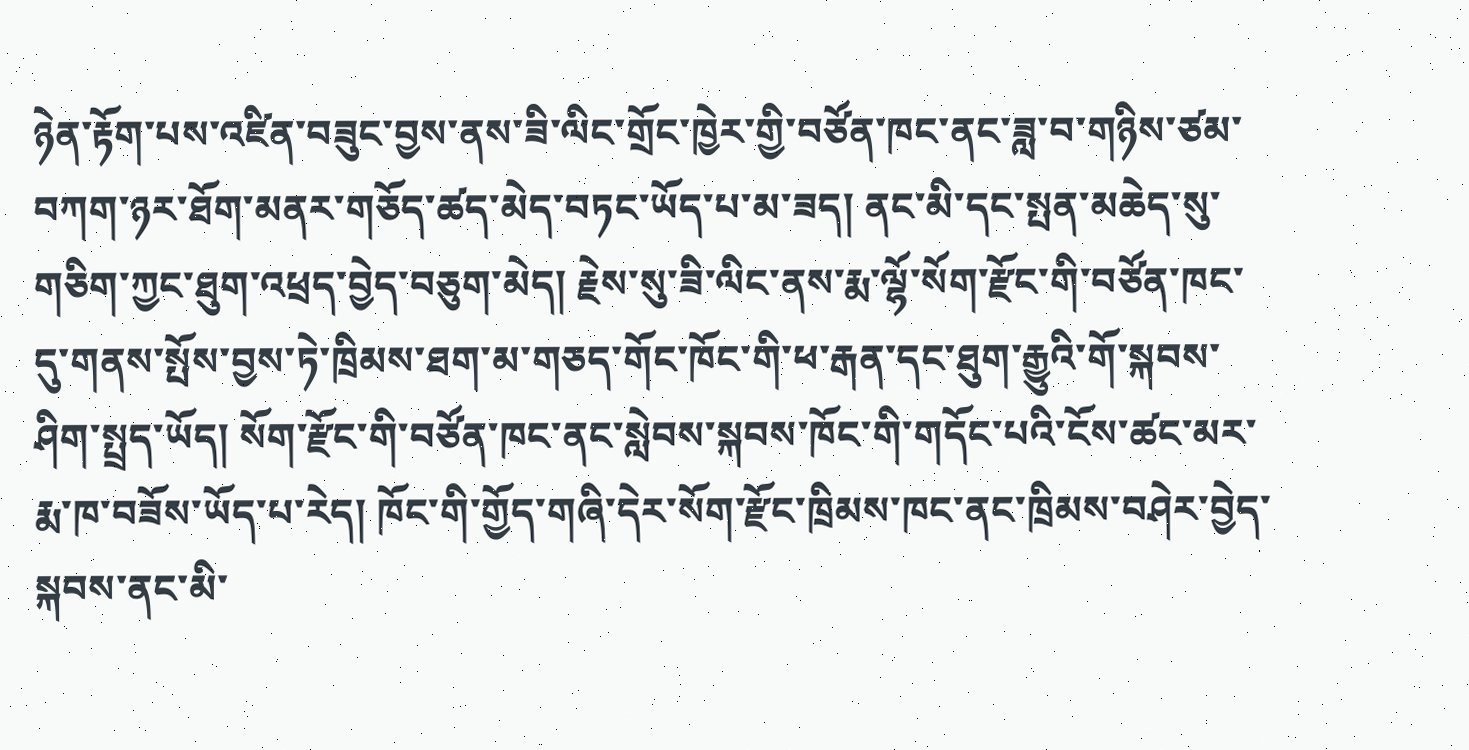ཉེན་རྟོག་པས་འཛིན་བཟུང་བྱས་ནས་ཟི་ལིང་གྲོང་ཁྱེར་གྱི་བཙོན་ཁང་ནང་ཟླ་བ་གཉིས་ཙམ་བཀག་ཉར་ཐོག་མནར་གཅོད་ཚད་མེད་བཏང་ཡོད་པ་མ་ཟད། ནང་མི་དང་སྤན་མཆེད་སུ་གཅིག་ཀྱང་ཐུག་འཕྲད་བྱེད་བཅུག་མེད། རྗེས་སུ་ཟི་ལིང་ནས་རྨ་ལྷོ་སོག་རྫོང་གི་བཙོན་ཁང་དུ་གནས་སྤོས་བྱས་ཏེ་ཁྲིམས་ཐག་མ་གཅད་གོང་ཁོང་གི་ཕ་རྒན་དང་ཐུག་རྒྱུའི་གོ་སྐབས་ཤིག་སྤྲད་ཡོད། སོག་རྫོང་གི་བཙོན་ཁང་ནང་སླེབས་སྐབས་ཁོང་གི་གདོང་པའི་ངོས་ཚང་མར་རྨ་ཁ་བཟོས་ཡོད་པ་རེད། ཁོང་གི་གྱོད་གཞི་དེར་སོག་རྫོང་ཁྲིམས་ཁང་ནང་ཁྲིམས་བཤེར་བྱེད་སྐབས་ནང་མི་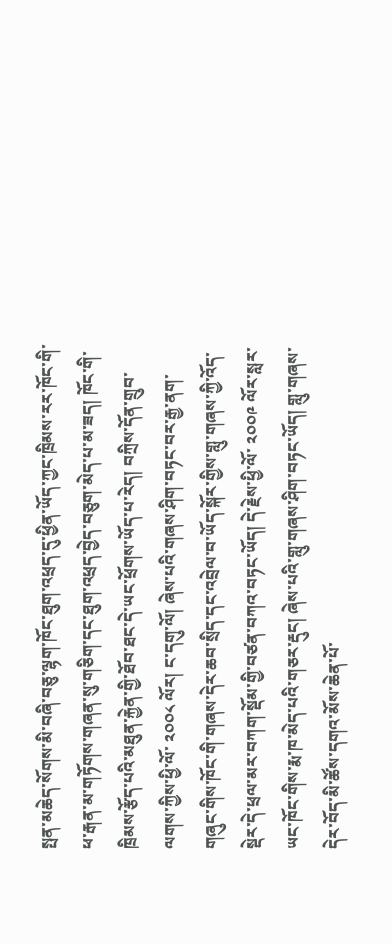སྤན་མཆེད་སོགས་མི་བཞི་བཅུ་ལྷག་ཁོང་ཐུག་འཕྲད་དུ་ཕྱིན་ཡོད་ཀྱང་ཁྲིམས་རར་ཁོང་གི་ཕ་རྒན་མ་གཏོགས་གཞན་སུ་གཅིག་དང་ཐུག་འཕྲད་བྱེད་བཅུག་མེད་པ་མ་ཟད། ཁོང་གི་ཁྲིམས་རྩོད་པའི་མཐུན་རྐྱེན་གྱི་ཐོབ་ཐང་དེ་ཡང་ཕྲོགས་ཡོད་པ་རེད། བཀྲིས་དོན་གྲུབ་ལགས་ཀྱིས་ཕྱི་ལོ་ ༢༠༠༨ ལོར། ང་དགུ་ལོ། ཞེས་པའི་གཞས་ཤིག་བཏང་བར་རྒྱ་ནག་གཞུང་གིས་ཁོང་གི་གཞས་དེར་ཆབ་སྲིད་དང་འབྲེལ་བ་ཡོད་སྐོར་གྱིས་གླུ་གཞས་ཀྱི་འོད་སྡེར་དེ་ཕྲལ་མར་བཀག་སྡོམ་གྱི་བཙན་བཀའ་བཏང་ཡོད། དེ་རྗེས་ཕྱི་ལོ་ ༢༠༠༩ ལོར་སླར་ཡང་ཁོང་གིས་རྨ་ཁ་མེད་པའི་གཅར་རྡུང། ཞེས་པའི་གླུ་གཞས་ཤིག་བཏང་ཡོད། གླུ་གཞས་དེར་བོད་མི་ཚོས་དགའ་མོས་ཆེན་པོ་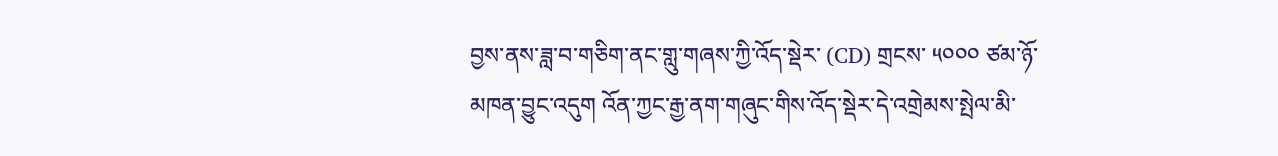བྱས་ནས་ཟླ་བ་གཅིག་ནང་གླུ་གཞས་ཀྱི་འོད་སྡེར་ (CD) གྲངས་ ༥༠༠༠ ཙམ་ཉོ་མཁན་བྱུང་འདུག འོན་ཀྱང་རྒྱ་ནག་གཞུང་གིས་འོད་སྡེར་དེ་འགྲེམས་སྤེལ་མི་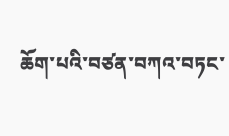ཆོག་པའི་བཙན་བཀའ་བཏང་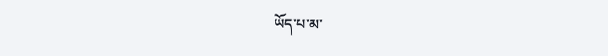ཡོད་པ་མ་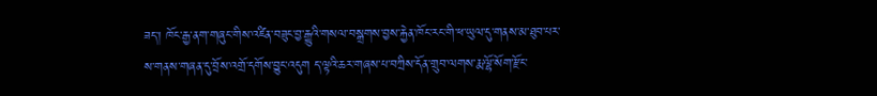ཟད་། ཁོང་རྒྱ་ནག་གཞུང་གིས་འཛིན་བཟུང་བྱ་རྒྱུའི་གསལ་བསྒྲགས་བྱས་རྐྱེན་ཁོང་རང་གི་ཕ་ཡུལ་དུ་གནས་མ་ཐུབ་པར་ས་གནས་གཞན་དུ་བྲོས་འགྲོ་དགོས་བྱུང་འདུག ད་ལྟའི་ཆར་གཞས་པ་བཀྲིས་དོན་གྲུབ་ལགས་རྨ་ལྷོ་སོག་རྫོང་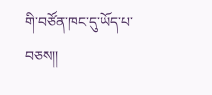གི་བཙོན་ཁང་དུ་ཡོད་པ་བཅས།།